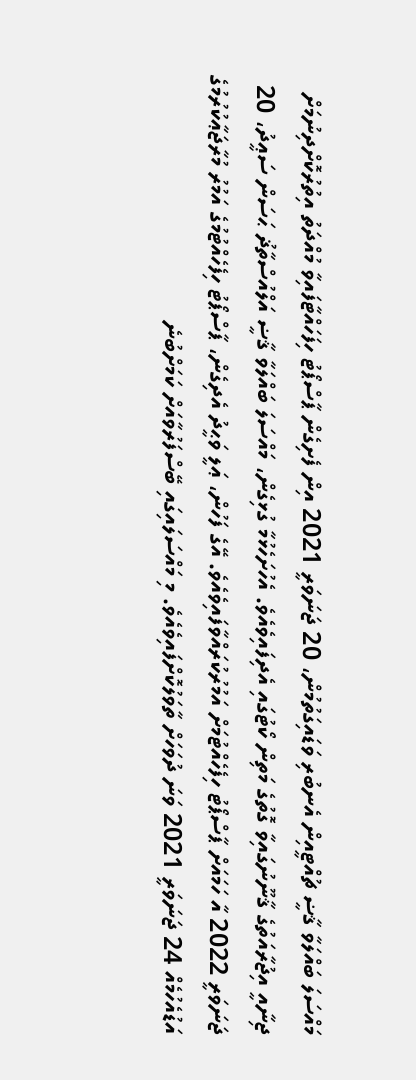މައްސަލަ ބައްލަވާ ޤާޟީ ޗުއްޓީއިން އެނބުރި ވަޑައިގަތުމުން، 20 ޖަނަވަރީ 2021 އިން ފެށިގެން ޕާސްޕޯޓު ހިފަހައްޓާފައިވާ މުއްދަތު އިތުރުކޮށްދިނުމަށް ޖިނާއީ އިޖުރާއަތުގެ ޤާނޫނުގައިވާ ގޮތުގެ މަތިން ކޯޓުގައި އެދިފައިވެއެވެ. އެހުށަހެޅުމާ ގުޅިގެން، މައްސަލަ ބައްލަވާ ޤާޟީ އަލްއުސްތާޛު ޙަސަން ސަޢީދު، 20 ޖަނަވަރީ 2022 އާ ހަމައަށް ޕާސްޕޯޓު ހިފެހެއްޓުމަށް އަމުރުކުރައްވާފައިވެއެވެ. އޭގެ ފަހުން، ޢަލީ ވަޙީދު އެދިގެން، ޕާސްޕޯޓު ހިފެހެއްޓުމުގެ އަމުރު މުރާޖަޢާކުރުމުގެ އަޑުއެހުމެއް 24 ޖަނަވަރީ 2021 ވަނަ ދުވަހަށް ތާވަލުކޮށްފައިވެއެވެ. މި މައްސަލައިގައި ބޭސްފަރުވާއަށް ކަމަށްބުނެ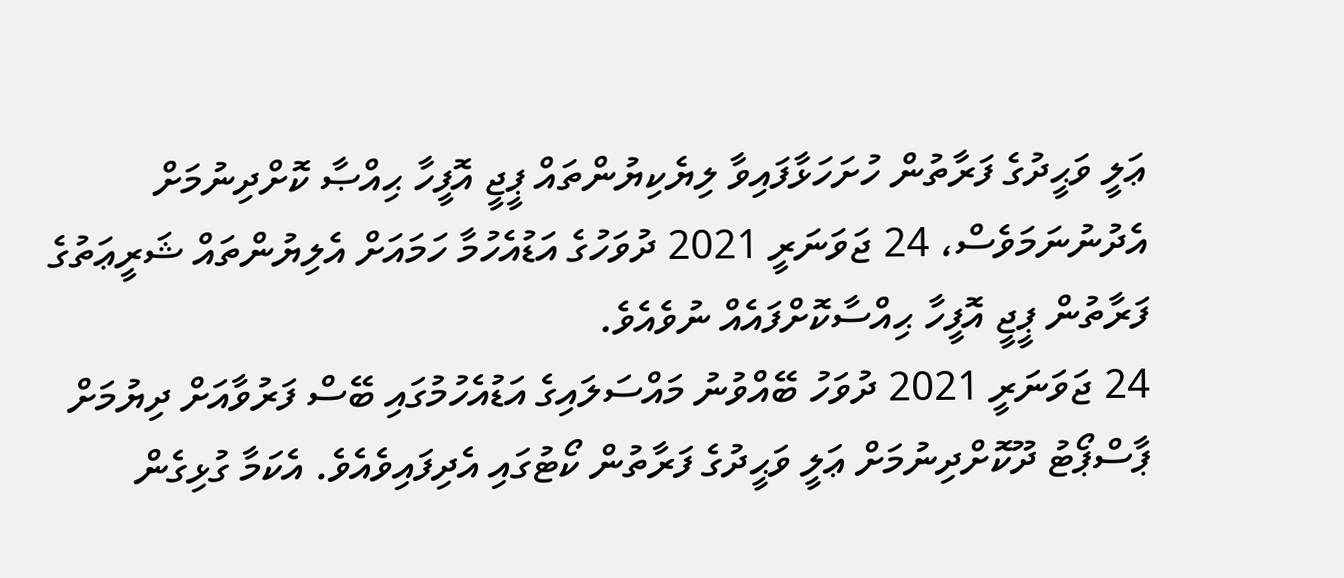ޢަލީ ވަޙީދުގެ ފަރާތުން ހުށަހަޅާފައިވާ ލިޔެކިޔުންތައް ޕީޖީ އޮފީހާ ޙިއްޞާ ކޮށްދިނުމަށް އެދުނުނަމަވެސް، 24 ޖަވަނަރީ 2021 ދުވަހުގެ އަޑުއެހުމާ ހަމައަށް އެލިޔުންތައް ޝަރީޢަތުގެ ފަރާތުން ޕީޖީ އޮފީހާ ޙިއްސާކޮށްފައެއް ނުވެއެވެ.
24 ޖަވަނަރީ 2021 ދުވަހު ބޭއްވުނު މައްސަލައިގެ އަޑުއެހުމުގައި ބޭސް ފަރުވާއަށް ދިޔުމަށް ޕާސްޕޯޓު ދޫކޮށްދިނުމަށް ޢަލީ ވަޙީދުގެ ފަރާތުން ކޯޓުގައި އެދިފައިވެއެވެ. އެކަމާ ގުޅިގެން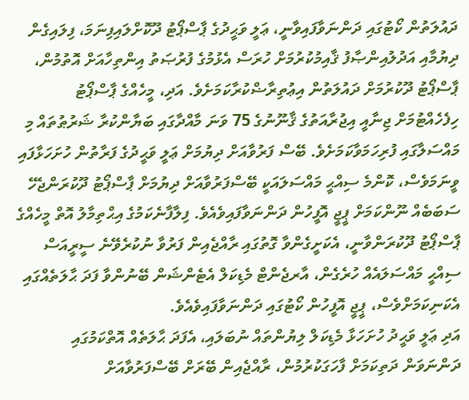ދައުލަތުން ކޯޓުގައި ދަންނަވާފައިވާނީ، ޢަލީ ވަޙީދުގެ ޕާސްޕޯޓު ދޫކޮށްލައިފިނަމަ، ފިލައިގެން ދިޔުމާއި އަދުލުއިންޞާފު ޤާއިމުކުރުމަށް ހުރަސް އެޅުމުގެ ފުރުޞަތު އިންތިހާއަށް އޮތުމުން، ޕާސްޕޯޓު ދޫކުރުމަށް ދައުލަތުން އިޢުތިރާޟްކުރާކަމަށެވެ. އަދި، މީހެއްގެ ޕާސްޕޯޓު ހިފެހެއްޓުމަށް ޖިނާއީ އިޖުރާއަތުގެ ޤާނޫނުގެ 75 ވަނަ މާއްދާގައި ބަޔާންކުރާ ޝަރުޠުތައް މި މައްސަލާގައި ފުރިހަމަވާކަމަށެވެ. ބޭސް ފަރުވާއަށް ދިޔުމަށް ޢަލީ ވަޙީދުގެ ފަރާތުން ހުށަހަޅާފައި ވީނަމަވެސް، ކޮންމެ ސިއްޙީ މައްސަލައަކީ ބޭސްފަރުވާއަށް ދިޔުމަށް ޕާސްޕޯޓު ދޫކުރަންޖެހޭ ސަބަބެއް ނޫންކަމަށް ޕީޖީ އޮފީހުން ދަންނަވާފައިވެއެވެ. ފިލާފާނެކަމުގެ އިޙްތިމާލު އޮތް މީހެއްގެ ޕާސްޕޯޓު ދޫކުރަންވާނީ، އެކަށީގެންވާ ގޮތުގައި ރާއްޖެއިން ފަރުވާ ނުކުރެވޭނެ ސީރީއަސް ސިއްޙީ މައްސަލައެއް ހުރެގެން، އާރޖެންޓް މެޑިކަލް އެޓެންޝަން ބޭނުންވާ ފަދަ ޙާލަތެއްގައި އެކަނިކަމަށްވެސް، ޕީޖީ އޮފީހުން ކޯޓުގައި ދަންނަވާފައިވެއެވެ.
އަދި ޢަލީ ވަޙީދު ހުށަހަޅާ މެޑިކަލް ލިޔުންތައް ނުބަލައި، އެފަދަ ޙާލަތެއް އޮތްކަމުގައި ދަންނަވަން ދަތިކަމަށް ފާހަގަކުރުމުން، ރާއްޖެއިން ބޭރަށް ބޭސްފަރުވާއަށް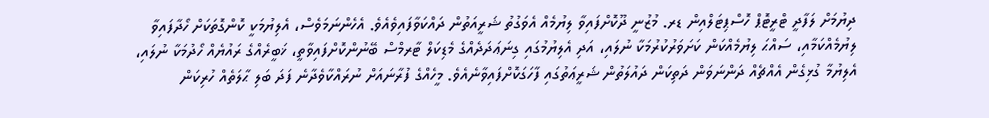ދިޔުމަށް ލަފާދީ ޓްރީޓޮޕް ހޮސްޕިޓަލްއިން ޑރ. މުޒުނީ ދޫކޮށްފައިވާ ލިޔުމެއް އެވަގުތު ޝަރީއަތުން ދައްކަވާފައިވެއެވެ. އެހެންނަމަވެސް، އެލިޔުމަކީ ކޮންގޮތަކަށް ހޯދާފައިވާ ލިޔުމެއްކަމާއި، ސައްޙަ ލިޔުމެއްކަން ކަށަވަރުކުރުމަކާ ނުލައި، އަދި އެލިޔުމުގައި ގިނަޢަދަދެއްގެ މެޑިކަލް ޓާރމްސް ބޭނުންކޮށްފައިވާތީ، ޚަބީރެއްގެ ރައުޔެއް ހޯދުމަކާ ނުލައި، އެލިޔުމާ ގުޅިގެން އެއްޗެއް ދަންނަވަން ދަތިކަން ދައުލަތުން ޝަރީޢަތުގައި ފާހަގަކޮށްފައިވާނެއެވެ. މީހެއްގެ ފުރާނައަށް ނުރައްކާވެދާނެ ފަދަ ބަލި ޙާލަތެއް ހުރިކަން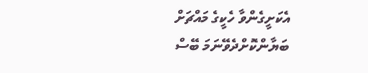އެކަށީގެންވާ ހެކީގެ މައްޗަށް ބަޔާންކޮށްދެވޭނަމަ ބޭސް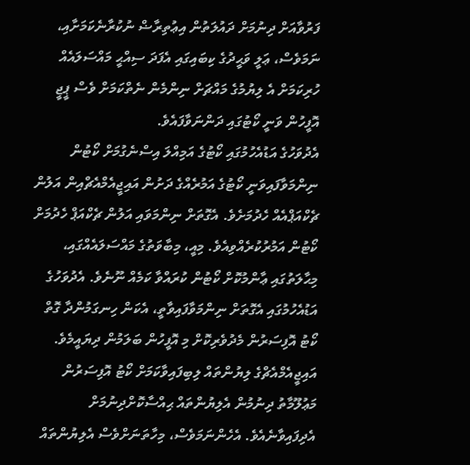ފަރުވާއަށް ދިނުމަށް ދައުލަތުން އިޢުތިރާޟް ނުކުރާނެކަމަށާއި، ނަމަވެސް، ޢަލީ ވަޙީދުގެ ކިބައިގައި އެފަދަ ސިއްޙީ މައްސަލައެއް ހުރިކަމަށް އެ ލިޔުމުގެ މައްޗަށް ނިންމެން ނެތްކަމަށް ވެސް ޕީޖީ އޮފީހުން ވަނީ ކޯޓުގައި ދަންނަވާފައެވެ.
އެދުވަހުގެ އަޑުއެހުމުގައި ކޯޓުގެ އަމިއްލަ އިސްނެގުމަށް ކޯޓުން ނިންމަވާފައިވަނީ ކޯޓުގެ އަމުރެއްގެ ދަށުން އައިޖީއެމްއެޗްއިން އަލުން ޗެކްއަޕްއެއް ހެދުމަށެވެ. އެގޮތަށް ނިންމަވައި އަލުން ޗެކްއަޕް ހެދުމަށް ކޯޓުން އަމުރުކުރެއްވިއެވެ. މިއީ، މިބާވަތުގެ މައްސަލައެއްގައި، މިޙާލަތުގައި ޢާންމުކޮށް ކޯޓުން ކުރައްވާ ކަމެއް ނޫނެވެ. އެދުވަހުގެ އަޑުއެހުމުގައި އެގޮތަށް ނިންމަވާފައިވާތީ، އެކަން ހިނގަމުންދާ ގޮތް ކޯޓު އޮފިސަރުން މެދުވެރިކޮށް މި އޮފީހުން ބަލަމުން ދިޔައީމެވެ. އައިޖީއެމްއެޗްގެ ލިޔުންތައް ލިބިފައިވާކަމަށް ކޯޓު އޮފިސަރުން މަޢުލޫމާތު ދިނުމުން އެލިޔުންތައް ޙިއްސާކޮށްދިނުމަށް އެދިފައިވާނެއެވެ. އެހެންނަމަވެސް، މިހާތަނަށްވެސް އެލިޔުންތައް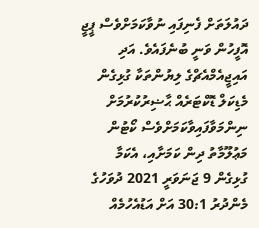ދައުލަތަށް ފެނިފައި ނުވާކަމަށްވެސް ޕީޖީ އޮފީހުން ވަނީ ބުނެފައެވެ. އަދި އައިޖީއެމްއެޗްގެ ލިޔުންތަކާ ގުޅިގެން މެޑިކަލް ޑޮކްޓަރެއް ޙާޟިރުކުރުމަށް ނިންމަވާފައިވާކަމަށްވެސް ކޯޓުން މަޢުލޫމާތު ދިން ކަމަށާއި، އެކަމާ ގުޅިގެން 9 ޖަނަވަރީ 2021 ދުވަހުގެ މެންދުރު 30:1 އަށް އަޑުއެހުމެއް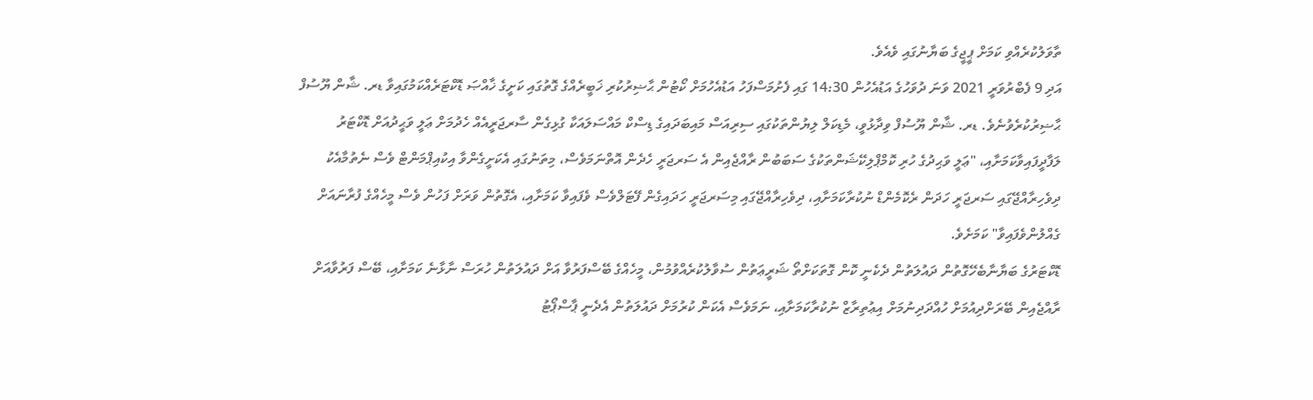ތާވަލުކުރެއްވި ކަމަށް ޕީޖީގެ ބަޔާނުގައި ވެއެވެ.
އަދި 9 ފެބްރުވަރީ 2021 ވަނަ ދުވަހުގެ އަޑުއެހުން 14:30 ގައި ފެށުމަސްފަހު އަޑުއެހުމަށް ކޯޓުން ޙާޟިރުކުރި ޚަބީރެއްގެ ގޮތުގައި ކަށީގެ ޚާއްޞަ ޑޮކްޓަރެއްކަމުގައިވާ ޑރ. ޝާން ޔޫސުފް ޙާޟިރުކުރެވުނެވެ. ޑރ. ޝާން ޔޫސުފް ވިދާޅުވީ، މެޑިކަލް ލިޔުންތަކުގައި ސިރިއަސް މައިބަދައިގެ ޑިސްކް މައްސަލައަކާ ގުޅިގެން ސާރޖަރީއެއް ހެދުމަށް ޢަލީ ވަޙީދުއަށް ޑޮކްޓަރު ލަފާދީފައިވާކަމަށާއި، "ޢަލީ ވަޙިދުގެ ހުރި ކޮމްޕްލިކޭޝަންތަކުގެ ސަބަބުން ރާއްޖެއިން އެ ސަރޖަރީ ހެދެން އޮތްނަމަވެސް، މިތަނުގައި އެކަށީގެންވާ އިކުއިޕްމަންޓް ވެސް ނެތުމާއެކު ދިވެހިރާއްޖޭގައި ސަރޖަރީ ހަދަން ރެކޮމެންޑް ނުކުރާކަމަށާއި، ދިވެހިރާއްޖޭގައި މިސަރޖަރީ ހަދައިގެން ފޭޓަލްވެސް ވެފައިވާ ކަމަށާއި، އެގޮތުން ވަރަށް ފަހުން ވެސް މީހެއްގެ ފުރާނައަށް ގެއްލުންވެފައިވާ" ކަމަށެވެ.
ޑޮކްޓަރުގެ ބަޔާނާބެހޭގޮތުން ދައުލަތުން ދެކެނީ ކޮން ގޮތަކަށްތޯ ޝަރީޢަތުން ސުވާލުކުރެއްވުމުން، މީހެއްގެ ބޭސްފަރުވާ އަށް ދައުލަތުން ހުރަސް ނާޅާނެ ކަމަށާއި، ބޭސް ފަރުވާއަށް ރާއްޖެއިން ބޭރަށްދިއުމަށް ހުއްދަދިނުމަށް އިޢުތިރާޒް ނުކުރާކަމަށާއި، ނަމަވެސް އެކަން ކުރުމަށް ދައުލަތުން އެދެނީ ޕާސްޕޯޓު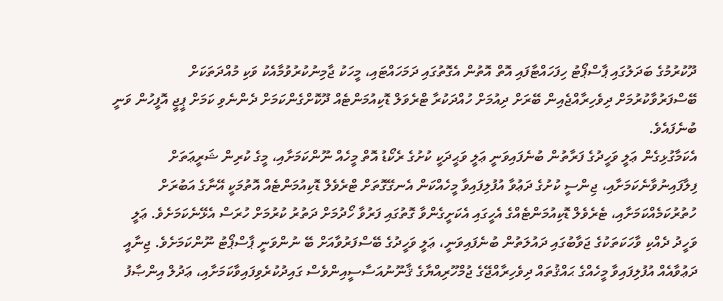ދޫކުރުމުގެ ބަދަލުގައި ޕާސްޕޯޓު ހިފަހައްޓާފައި އޮތް އޮތުން އެގޮތުގައި ދަމަހައްޓައި، މީހަކު ޖާމިނުކުރުވުމާއެކު ވަކި މުއްދަތަކަށް ބޭސްފަރުވާކުރުމަށް ދިވެހިރާއްޖެއިން ބޭރަށް ދިއުމަށް ހުއްދަކުރާ ޓްރެވަލް ޑޮކިއުމަންޓެއް ދޫކޮށްގެންކަމަށް ދެންނެވި ކަމަށް ޕީޖީ އޮފީހުން ވަނީ ބުނެފައެވެ.
އެކަމާގުޅިގެން ޢަލީ ވަހީދުގެ ފަރާތުން ބުނެފައިވަނީ ޢަލީ ވަޙީދަކީ ކުށުގެ ރެކޯޑު އޮތް މީހެއް ނޫންކަމަށާއި، މީގެ ކުރިން ޝަރީޢަތަށް ފިލާފައިނުވާނެކަމަށާއި، ޖިންސީ ކުށުގެ ދަޢުވާ އުފުލިފައިވާ މީހެއްކަން އެނގޭގޮތަށް ޓްރެވެލް ޑޮކިއުމަންޓެއް އޮތުމަކީ އޭނާގެ އަބުރަށް ހުތުރުކަމެއްކަމަށާއި، ޓެރެވެލް ޑޮކިއުމަންޓެއްގެ އެހީގައި އެކަށީގެންވާ ގޮތުގައި ފަރުވާ ހޯދުމަށް ދަތުރު ކުރުމަށް ހުރަސް އެޅޭނެކަމަށެވެ. ޢަލީ ވަހީދު ދެއްކި ވާހަކަތަކުގެ ޖަވާބުގައި ދައުލަތުން ބުނެފައިވަނީ، ޢަލީ ވަހީދުގެ ބޭސްފަރުވާއަށް ބޭ ނުންވަނީ ޕާސްޕޯޓު ނޫންކަމަށެވެ. ޖިނާއީ ދަޢުވާއެއް އުފުލިފައިވާ މީހެއްގެ ޙައްޤުތައް ދިވެހިރާއްޖޭގެ ޖުމްހޫރިއްޔާގެ ޤާނޫނުއަސާސީއިންވެސް ގައިދުކުރެވިފައިވާކަމަށާއި، ޢަދުލް އިންޞާފު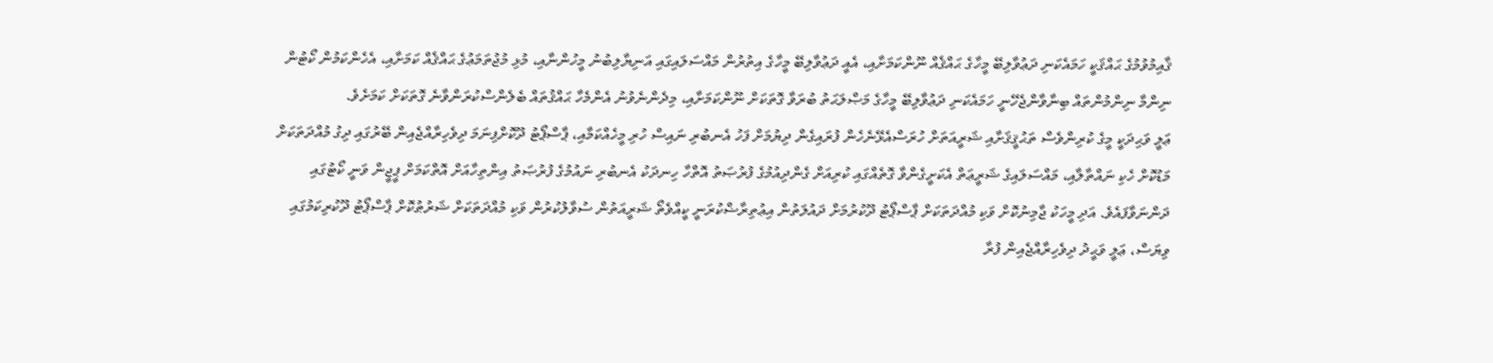ޤާއިމުވުމުގެ ޙައްޤަކީ ހަމައެކަނި ދަޢުވާލިބޭ މީހާގެ ޙައްޤެއް ނޫންކަމަށާއި، އެއީ ދަޢުވާލިބޭ މީހާގެ އިތުރުން މައްސަލައިގައި އަނިޔާލިބުނު މީހުންނާއި، މުޅި މުޖުތަމަޢުގެ ޙައްޤެއް ކަމަށާއި، އެހެންކަމުން ކޯޓުން ނިންމާ ނިންމުންތައް ބިނާވާންޖެހޭނީ ހަމައެކަނި ދަޢުވާލިބޭ މީހާގެ މަޞްލަޙަތު ބުރަވާ ގޮތަކަށް ނޫންކަމަށާއި، މިދެންނެވުނު އެންމެހާ ޙައްޤުތައް ބެލެންސްކުރަންވާނެ ގޮތަކަށް ކަމަށެވެ.
ޢަލީ ވަޙިދަކީ މީގެ ކުރިންވެސް ތަޙުޤީޤަށާއި ޝަރީއަތަށް ހުރަސްއެޅޭނެހެން ފުރައިގެން ދިޔުމަށް ފަހު އެނބުރި ނައިސް ހުރި މީހެއްކަމާއި، ޕާސްޕޯޓު ދޫކޮށްފިނަމަ ދިވެހިރާއްޖެއިން ބޭރުގައި ދިގު މުއްދަތަކަށް މަޑުކޮށް ހެކި ނައްތާލާއި، މައްސަލައިގެ ޝަރީޢަތް އެކަށީގެންވާ ގޮތެއްގައި ކުރިއަށް ގެންދިއުމުގެ ފުރުޞަތު އޮތްހާ ހިނދަކު އެނބުރި ނައުމުގެ ފުރުޞަތު އިންތިހާއަށް އޮތްކަމަށް ޕީޖީން ވަނީ ކޯޓުގައި ދަންނަވާފައެވެ. އަދި މީހަކު ޖާމިނުކޮށް ވަކި މުއްދަތަކަށް ޕާސްޕޯޓު ދޫކުރުމަށް ދައުލަތުން އިޢުތިރާޟްކުރަނީ ކީއްވެތޯ ޝަރީއަތުން ސުވާލުކުރުން ވަކި މުއްދަތަކަށް ޝަރުޠުކޮށް ޕާސްޕޯޓު ދޫކުރިކަމުގައި ވިޔަސް، ޢަލީ ވަޙީދު ދިވެހިރާއްޖެއިން ފުރާ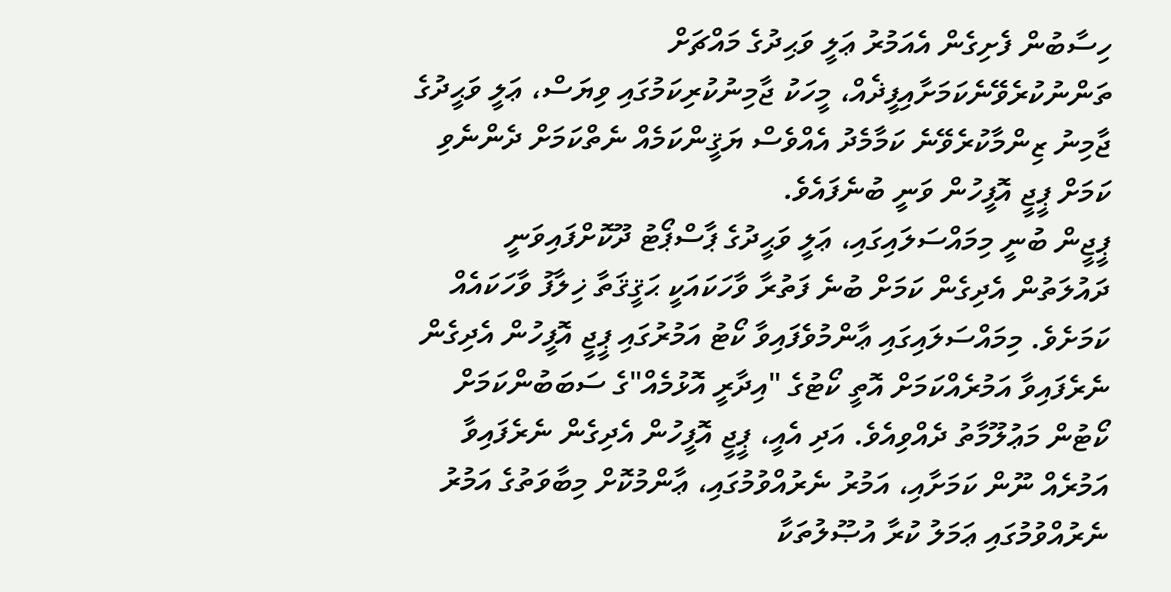ހިސާބުން ފެށިގެން އެއަމުރު ޢަލީ ވަޙިދުގެ މައްޗަށް ތަންނުކުރެވޭނެކަމަށާއިފީޛެއް، މީހަކު ޖާމިނުކުރިކަމުގައި ވިޔަސް، ޢަލީ ވަޙީދުގެ ޖާމިނު ޒިންމާކުރެވޭނެ ކަމާމެދު އެއްވެސް ޔަޤީންކަމެއް ނެތްކަމަށް ދެންނެވި ކަމަށް ޕީޖީ އޮފީހުން ވަނީ ބުނެފައެވެ.
ޕީޖީން ބުނީ މިމައްސަލައިގައި، ޢަލީ ވަޙީދުގެ ޕާސްޕޯޓު ދޫކޮށްފައިވަނީ ދައުލަތުން އެދިގެން ކަމަށް ބުނެ ފަތުރާ ވާހަކައަކީ ޙަޤީޤަތާ ޚިލާފު ވާހަކައެއް ކަމަށެވެ. މިމައްސަލައިގައި ޢާންމުވެފައިވާ ކޯޓު އަމުރުގައި ޕީޖީ އޮފީހުން އެދިގެން ނެރެފައިވާ އަމުރެއްކަމަށް އޮތީ ކޯޓުގެ "އިދާރީ އޮޅުމެއް"ގެ ސަބަބުންކަމަށް ކޯޓުން މަޢުލޫމާތު ދެއްވިއެވެ. އަދި އެއީ، ޕީޖީ އޮފީހުން އެދިގެން ނެރެފައިވާ އަމުރެއް ނޫން ކަމަށާއި، އަމުރު ނެރުއްވުމުގައި، ޢާންމުކޮށް މިބާވަތުގެ އަމުރު ނެރުއްވުމުގައި ޢަމަލު ކުރާ އުޞޫލުތަކާ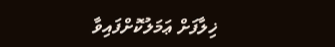ޚިލާފަށް ޢަމަލުކޮށްފައިވާ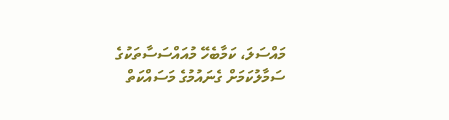މައްސަލަ، ކަމާބެހޭ މުއައްސަސާތަކުގެ ސަމާލުކަމަށް ގެނައުމުގެ މަސައްކަތް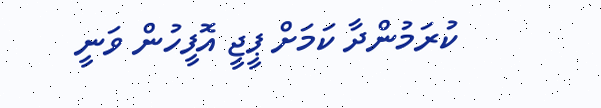ކުރަމުންދާ ކަމަށް ޕީޖީ އޮފީހުން ވަނީ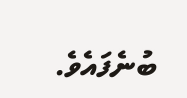ބުނެފައެވެ.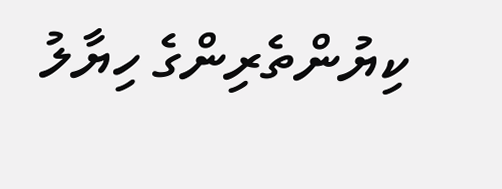ކިޔުންތެރިންގެ ހިޔާލު